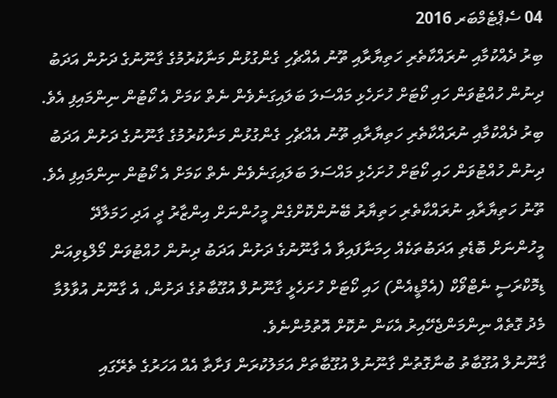04 ސެޕްޓެމްބަރ 2016
ބިރު ދެއްކުމާއި ނުރައްކާތެރި ހަތިޔާރާއި ތޫނު އެއްޗެހި ގެންގުޅުން މަނާކުރުމުގެ ގާނޫނުގެ ދަށުން އަދަބު ދިނުން ހުއްޓުވަން ހައި ކޯޓަށް ހުށަހެޅި މައްސަލަ ބަލައިގަނެވެން ނެތް ކަމަށް އެ ކޯޓުން ނިންމައިފި އެވެ.
ބިރު ދެއްކުމާއި ނުރައްކާތެރި ހަތިޔާރާއި ތޫނު އެއްޗެހި ގެންގުޅުން މަނާކުރުމުގެ ގާނޫނުގެ ދަށުން އަދަބު ދިނުން ހުއްޓުވަން ހައި ކޯޓަށް ހުށަހެޅި މައްސަލަ ބަލައިގަނެވެން ނެތް ކަމަށް އެ ކޯޓުން ނިންމައިފި އެވެ.
ތޫނު ހަތިޔާރާއި ނުރައްކާތެރި ހަތިޔާރު ބޭނުންކޮށްގެން މީހުންނަށް އިންޒާރު ދީ އަދި ހަމަލާދޭ މީހުންނަށް ބޮޑެތި އަދަބުތަކެއް ހިމަނާފައިވާ އެ ގާނޫނުގެ ދަށުން އަދަބު ދިނުން ހުއްޓުވަން މޯލްޑިވިއަން ޑިމޮކްރަސީ ނެޓްވޯކް (އެމްޑީއެން) ހައި ކޯޓަށް ހުށަހެޅީ ގާނޫނުލް އުގޫބާތުގެ ދަށުން، އެ ގާނޫނު އުވާލުމާ މެދު ގޮތެއް ނިންމަންޖެހޭއިރު އެކަން ނުކޮށް އޮތުމުންނެވެ.
ގާނޫނުލް އުގޫބާތު ބުނާގޮތުން ގާނޫނުލް އުގޫބާތަށް އަމަލުކުރަން ފަށާތާ އެއް އަހަރުގެ ތެރޭގައި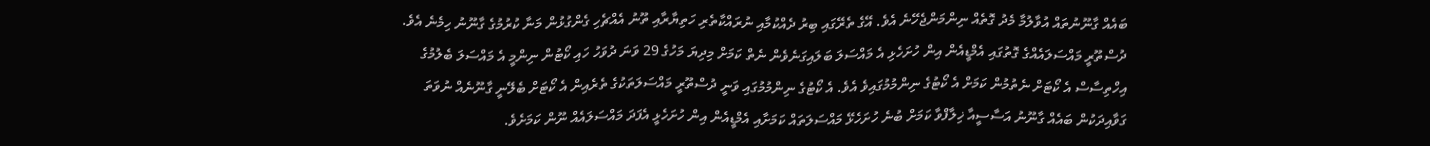ބައެއް ގާނޫނުތައް އުވާލުމާ މެދު ގޮތެއް ނިންމަންޖެހޭނެ އެވެ. އޭގެ ތެރޭގައި ބިރު ދެއްކުމާއި ނުރައްކާތެރި ހަތިޔާރާއި ތޫނު އެއްޗެހި ގެންގުޅުން މަނާ ކުރުމުގެ ގާނޫނު ހިމެނެ އެވެ.
ދުސްތޫރީ މައްސަލައެއްގެ ގޮތުގައި އެމްޑީއެން އިން ހުށަހެޅި އެ މައްސަލަ ބަލައިގަނެވެން ނެތް ކަމަށް މިދިޔަ މަހުގެ 29 ވަނަ ދުވަހު ހައި ކޯޓުން ނިންމީ އެ މައްސަލަ ބެލުމުގެ އިހްތިސާސް އެ ކޯޓަށް ނެތުމުން ކަމަށް އެ ކޯޓުގެ ނިންމުމުގައިވެ އެވެ. އެ ކޯޓުގެ ނިންމުމުގައި ވަނީ ދުސްތޫރީ މައްސަލަތަކުގެ ތެރެއިން އެ ކޯޓަށް ބެލޭނީ ގާނޫނެއް ނުވަތަ ގަވާއިދަކުން ބައެއް ގާނޫނު އަސާސީއާ ޚިލާފްވާ ކަމަށް ބުނެ ހުށަހެޅޭ މައްސަލަތައް ކަމަށާއި އެމްޑީއެން އިން ހުށަހެޅީ އެފަދަ މައްސަލައެއް ނޫން ކަމަށެވެ.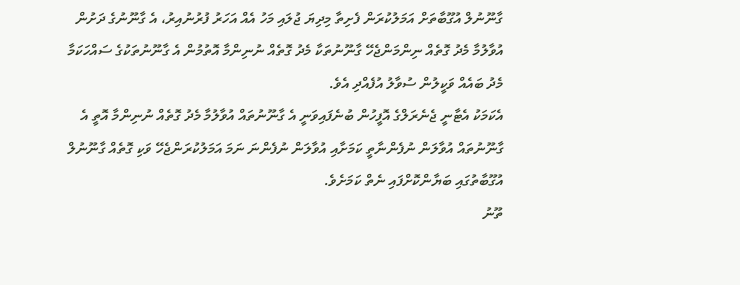ގާނޫނުލް އުގޫބާތަށް އަމަލުކުރަން ފެށިތާ މިދިޔަ ޖުލައި މަހު އެއް އަހަރު ފުރުނުއިރު، އެ ގާނޫނުގެ ދަށުން އުވާލުމާ މެދު ގޮތެއް ނިންމަންޖެހޭ ގާނޫނުތަކާ މެދު ގޮތެއް ނުނިންމާ އޮތުމުން އެ ގާނޫނުތަކުގެ ސައްހަކަމާ މެދު ބައެއް ވަކީލުން ސުވާލު އުފެއްދި އެވެ.
އެކަމަކު އެޓާނީ ޖެނެރަލްގެ އޮފީހުން ބުނެފައިވަނީ އެ ގާނޫނުތައް އުވާލުމާ މެދު ގޮތެއް ނުނިންމާ އޮތީ އެ ގާނޫނުތައް އުވާލަން ނުފެންނާތީ ކަމަށާއި އުވާލަން ނުފެންނަ ނަމަ އަމަލުކުރަންޖެހޭ ވަކި ގޮތެއް ގާނޫނުލް އުގޫބާތުގައި ބަޔާންކޮށްފައި ނެތް ކަމަށެވެ.
ތޫނު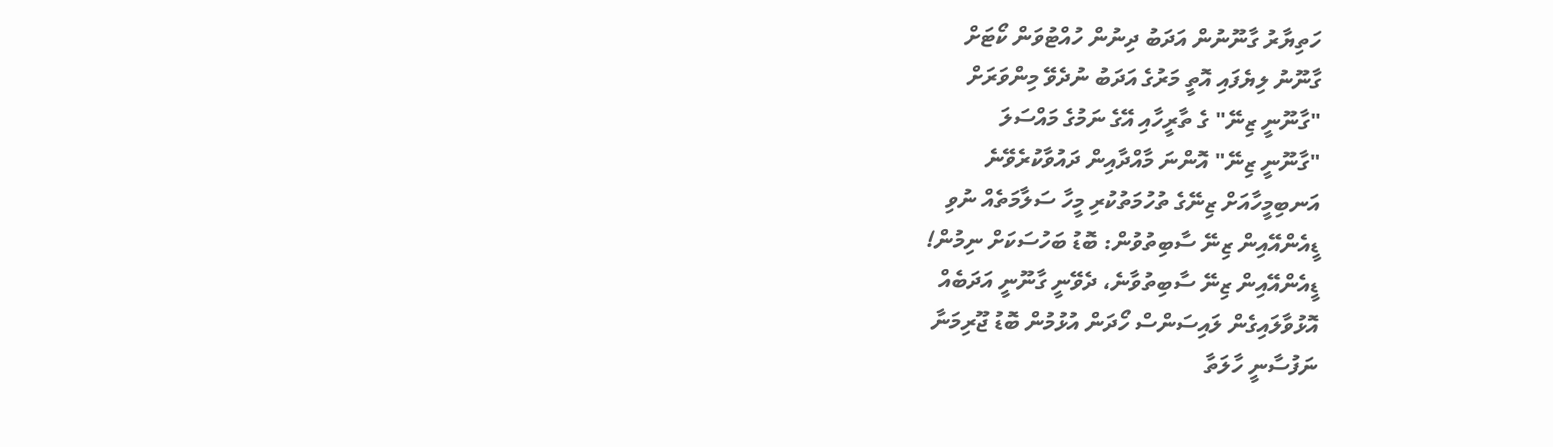ހަތިޔާރު ގާނޫނުން އަދަބު ދިނުން ހުއްޓުވަން ކޯޓަށް
ގާނޫނު ލިޔެފައި އޮތީ މަރުގެ އަދަބު ނުދެވޭ މިންވަރަށް
"ގާނޫނީ ޒިނޭ" ގެ ތާރީހާއި އޭގެ ނަމުގެ މައްސަލަ
"ގާނޫނީ ޒިނޭ" އޮންނަ މާއްދާއިން ދައުވާކުރެވޭނެ
އަނބިމީހާއަށް ޒިނޭގެ ތުހުމަތުކުރި މީހާ ސަލާމަތެއް ނުވި
ޑީއެންއޭއިން ޒިނޭ ސާބިތުވުން: ބޮޑު ބަހުސަކަށް ނިމުން!
ޑީއެންއޭއިން ޒިނޭ ސާބިތުވާނެ، ދެވޭނީ ގާނޫނީ އަދަބެއް
އޮޅުވާލައިގެން ލައިސަންސް ހޯދަން އުޅުމުން ބޮޑު ޖޫރިމަނާ
ނަފުސާނީ ހާލަތާ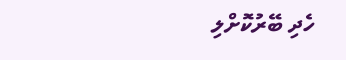ހެދި ބޭރުކޮށްލި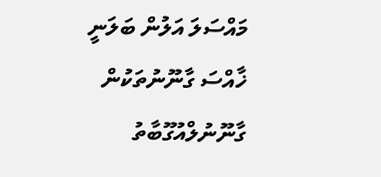މައްސަލަ އަލުން ބަލަނީ
ޚާއްސަ ގާނޫނުތަކުން ގާނޫނުލްއުގޫބާތު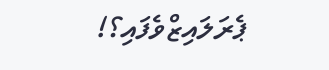ޕެރަލައިޒްވެފައި؟!